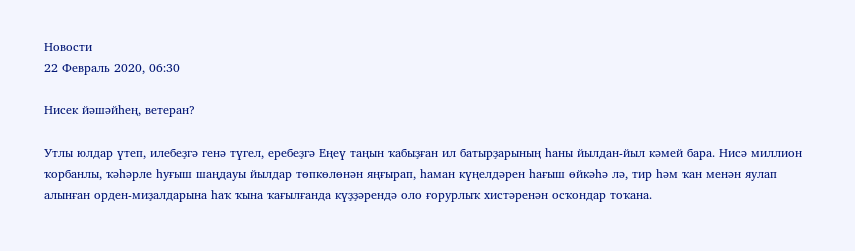Новости
22 Февраль 2020, 06:30

Нисек йәшәйһең, ветеран?

Утлы юлдар үтеп, илебеҙгә генә түгел, еребеҙгә Еңеү таңын ҡабыҙған ил батырҙарының һаны йылдан-йыл кәмей бара. Нисә миллион ҡорбанлы, ҡәһәрле һуғыш шаңдауы йылдар төпкөлөнән яңғырап, һаман күңелдәрен һағыш өйкәһә лә, тир һәм ҡан менән яулап алынған орден-миҙалдарына һаҡ ҡына ҡағылғанда күҙҙәрендә оло ғорурлыҡ хистәренән осҡондар тоҡана.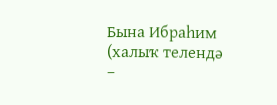Бына Ибраһим (халыҡ телендә –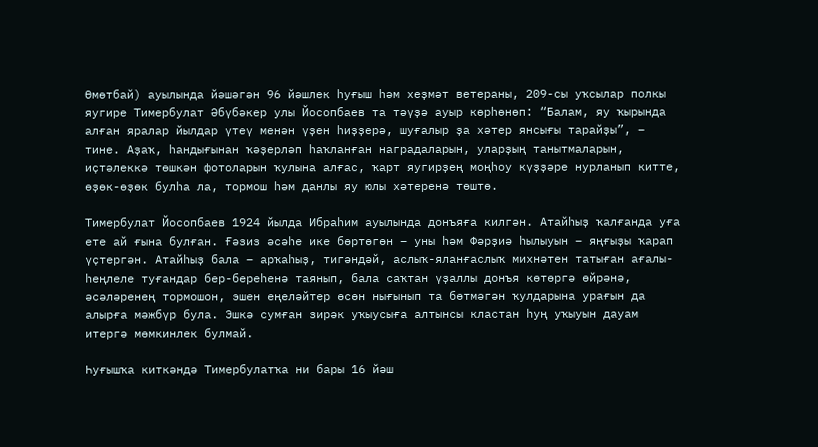Өмөтбай) ауылында йәшәгән 96 йәшлек һуғыш һәм хеҙмәт ветераны, 209-сы уҡсылар полкы яугире Тимербулат Әбүбәкер улы Йосопбаев та тәүҙә ауыр көрһөнөп: “Балам, яу ҡырында алған яралар йылдар үтеү менән үҙен һиҙҙерә, шуғалыр ҙа хәтер янсығы тарайҙы”, – тине. Аҙаҡ, һандығынан ҡәҙерләп һаҡланған наградаларын, уларҙың танытмаларын, иҫтәлеккә төшкән фотоларын ҡулына алғас, ҡарт яугирҙең моңһоу күҙҙәре нурланып китте, өҙөк-өҙөк булһа ла, тормош һәм данлы яу юлы хәтеренә төштө.

Тимербулат Йосопбаев 1924 йылда Ибраһим ауылында донъяға килгән. Атайһыҙ ҡалғанда уға ете ай ғына булған. Ғәзиз әсәһе ике бөртөгөн – уны һәм Фәрҙиә һылыуын – яңғыҙы ҡарап үҫтергән. Атайһыҙ бала – арҡаһыҙ, тигәндәй, аслыҡ-яланғаслыҡ михнәтен татыған ағалы-һеңлеле туғандар бер-береһенә таянып, бала саҡтан үҙаллы донъя көтөргә өйрәнә, әсәләренең тормошон, эшен еңеләйтер өсөн нығынып та бөтмәгән ҡулдарына урағын да алырға мәжбүр була. Эшкә сумған зирәк уҡыусыға алтынсы кластан һуң уҡыуын дауам итергә мөмкинлек булмай.

Һуғышҡа киткәндә Тимербулатҡа ни бары 16 йәш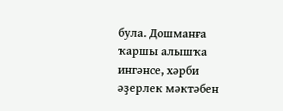була. Дошманға ҡаршы алышҡа ингәнсе, хәрби әҙерлек мәктәбен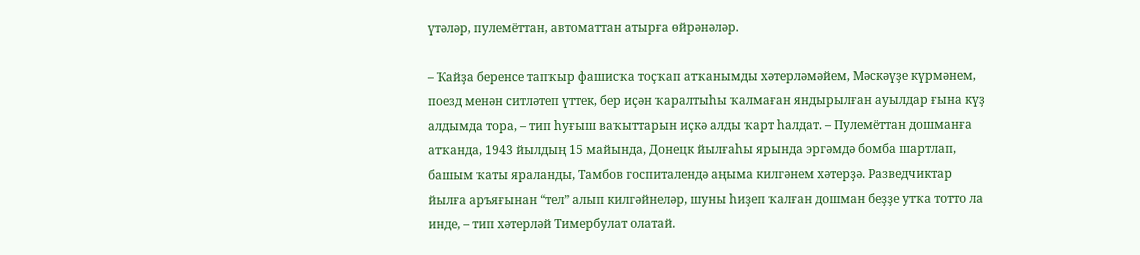үтәләр, пулемёттан, автоматтан атырға өйрәнәләр.

– Ҡайҙа беренсе тапҡыр фашисҡа тоҫҡап атҡанымды хәтерләмәйем, Мәскәүҙе күрмәнем, поезд менән ситләтеп үттек, бер иҫән ҡаралтыһы ҡалмаған яндырылған ауылдар ғына күҙ алдымда тора, – тип һуғыш ваҡыттарын иҫкә алды ҡарт һалдат. – Пулемёттан дошманға атҡанда, 1943 йылдың 15 майында, Донецк йылғаһы ярында эргәмдә бомба шартлап, башым ҡаты яраланды, Тамбов госпиталендә аңыма килгәнем хәтерҙә. Разведчиктар йылға аръяғынан “тел” алып килгәйнеләр, шуны һиҙеп ҡалған дошман беҙҙе утҡа тотто ла инде, – тип хәтерләй Тимербулат олатай.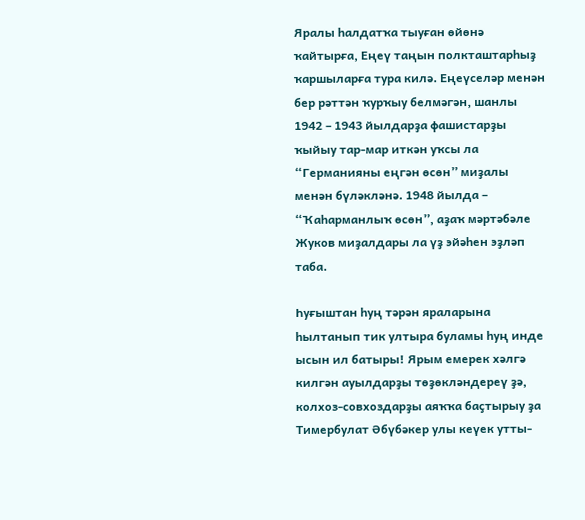Яралы һалдатҡа тыуған өйөнә ҡайтырға, Еңеү таңын полкташтарһыҙ ҡаршыларға тура килә. Еңеүселәр менән бер рәттән ҡурҡыу белмәгән, шанлы 1942 – 1943 йылдарҙа фашистарҙы ҡыйыу тар-мар иткән уҡсы ла “Германияны еңгән өсөн” миҙалы менән бүләкләнә. 1948 йылда – “Ҡаһарманлыҡ өсөн”, аҙаҡ мәртәбәле Жуков миҙалдары ла үҙ эйәһен эҙләп таба.

Һуғыштан һуң тәрән яраларына һылтанып тик ултыра буламы һуң инде ысын ил батыры! Ярым емерек хәлгә килгән ауылдарҙы төҙөкләндереү ҙә, колхоз-совхоздарҙы аяҡҡа баҫтырыу ҙа Тимербулат Әбүбәкер улы кеүек утты-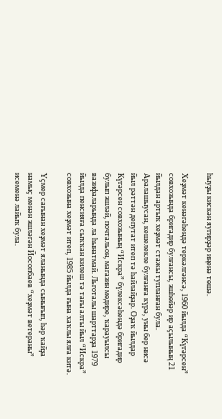һыуҙы кискән яугирҙәр иңенә төшә.

Хеҙмәт кенәгәһендә теркәлгәнсә, 1960 йылда “Күгәрсен” совхозында бригадир булғансы, эшһөйәр ир аҫылының 21 йылдан артыҡ хеҙмәт стажы тупланған була. Аралашыусан, кешелекле булғанға күрә, уны бер нисә йыл рәттән депутат итеп тә һайлайҙар. Оҙаҡ йылдар Күгәрсен совхозының “Искра” бүлексәһендә бригадир булып эшләй, почтальон, магазин мөдире, ҡарауылсы вазифаларында ла һынатмай. Льготалы шарттарҙа 1979 йылда пенсияға сыҡҡан килеш тә тағы алты йыл “Искра” совхозына хеҙмәт итеп, 1985 йылда ғына хаҡлы ялға китә.

Үҫмер сағынан хеҙмәт яланында сынығып, һәр ҡайҙа намыҫ менән эшләгән Йосопбаев “хеҙмәт ветераны” исеменә лайыҡ була.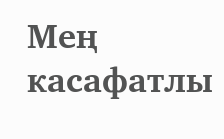Мең касафатлы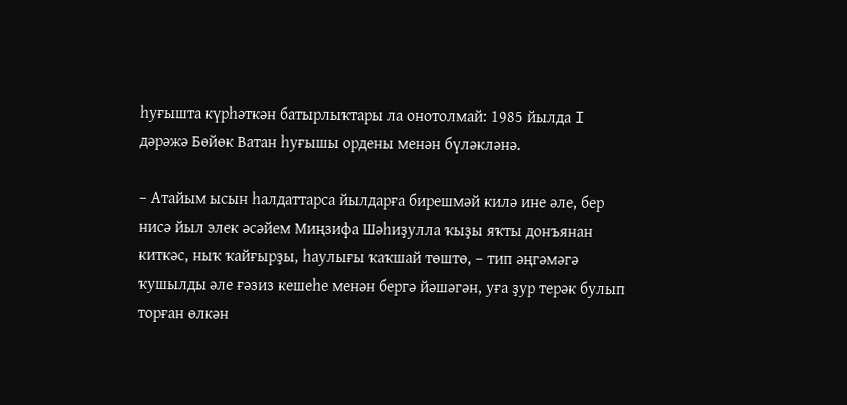һуғышта күрһәткән батырлыҡтары ла онотолмай: 1985 йылда I дәрәжә Бөйөк Ватан һуғышы ордены менән бүләкләнә.

– Атайым ысын һалдаттарса йылдарға бирешмәй килә ине әле, бер нисә йыл элек әсәйем Миңзифа Шәһиҙулла ҡыҙы яҡты донъянан киткәс, ныҡ ҡайғырҙы, һаулығы ҡаҡшай төштө, – тип әңгәмәгә ҡушылды әле ғәзиз кешеһе менән бергә йәшәгән, уға ҙур терәк булып торған өлкән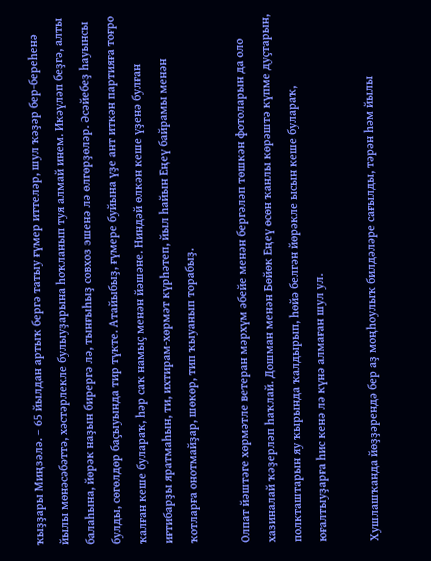ҡыҙҙары Миңзәлә. – 65 йылдан артыҡ бергә татыу ғүмер иттеләр, шул ҡәҙәр бер-береһенә йылы мөнәсәбәттә, хәстәрлекле булыуҙарына һоҡланып туя алмай инем. Икәүләп беҙгә, алты балаһына, йөрәк наҙын бирергә лә, тынғыһыҙ совхоз эшенә лә өлгөрҙөләр. Әсәйебеҙ һауынсы булды, сөгөлдөр баҫыуында тир түкте. Атайыбыҙ, ғүмере буйына үҙе ант иткән партияға тоғро ҡалған кеше булараҡ, һәр саҡ намыҫ менән йәшәне. Ниндәй өлкән кеше үҙенә булған иғтибарҙы яратмаһын, ти, ихтирам-хөрмәт күрһәтеп, йыл һайын Еңеү байрамы менән ҡотларға онотмайҙар, шөкөр, тип ҡыуанып торабыҙ.

Олпат йәштәге хөрмәтле ветеран мәрхүм әбейе менән бергәләп төшкән фотоларын да оло хазиналай ҡәҙерләп һаҡлай. Дошман менән Бөйөк Еңеү өсөн ҡанлы көрәштә күпме дуҫтарын, полкташтарын яу ҡырында ҡалдырып, һөйә белгән йөрәкле ысын кеше булараҡ, юғалтыуҙарға һис кенә лә күнә алмаған шул ул.

Хушлашҡанда йөҙҙәрендә бер аҙ моңһоулыҡ билдәләре сағылды, тәрән һәм йылы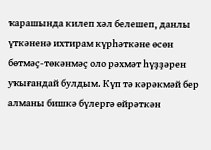ҡарашында килеп хәл белешеп, данлы үткәненә ихтирам күрһәткәне өсөн бөтмәҫ-төкәнмәҫ оло рәхмәт һүҙҙәрен уҡығандай булдым. Күп тә кәрәкмәй бер алманы бишкә бүлергә өйрәткән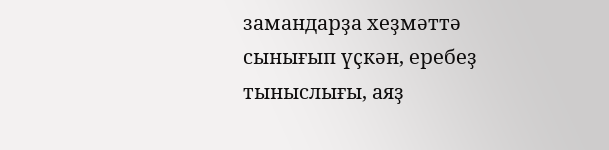замандарҙа хеҙмәттә сынығып үҫкән, еребеҙ тыныслығы, аяҙ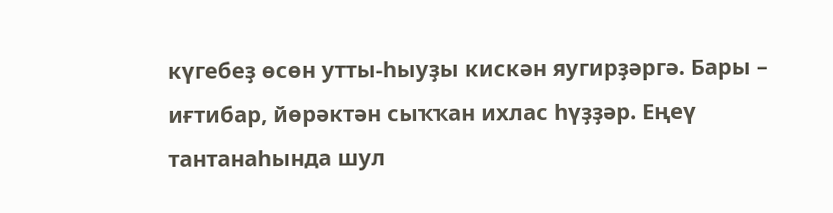күгебеҙ өсөн утты-һыуҙы кискән яугирҙәргә. Бары – иғтибар, йөрәктән сыҡҡан ихлас һүҙҙәр. Еңеү тантанаһында шул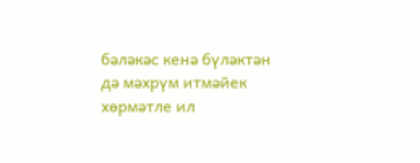бәләкәс кенә бүләктән дә мәхрүм итмәйек хөрмәтле ил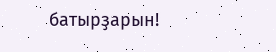батырҙарын!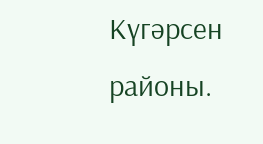Күгәрсен районы.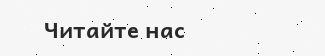Читайте нас